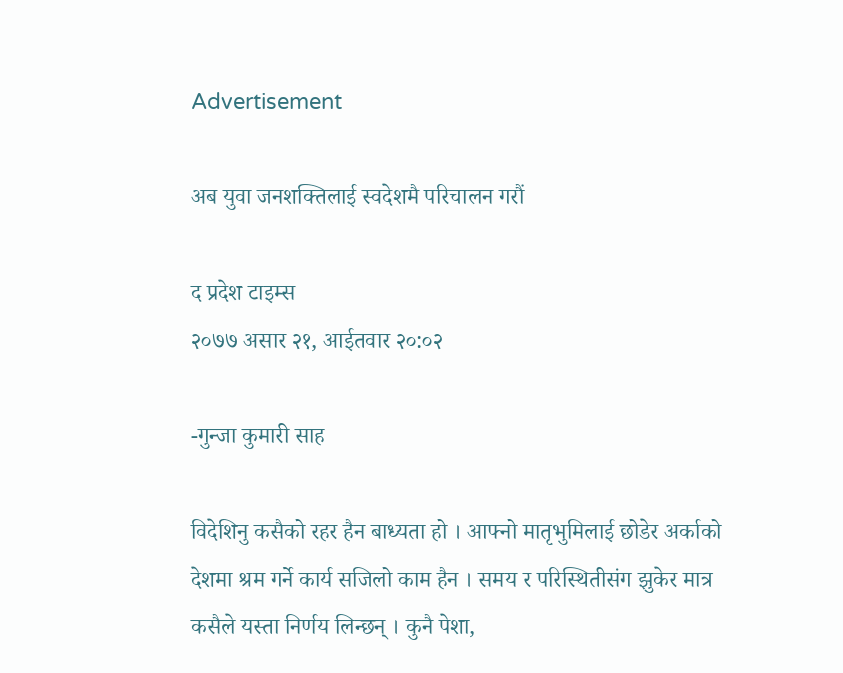Advertisement

अब युवा जनशक्तिलाई स्वदेशमै परिचालन गरौं

द प्रदेश टाइम्स
२०७७ असार २१, आईतवार २०:०२

-गुन्जा कुमारी साह

विदेशिनु कसैको रहर हैन बाध्यता हो । आफ्नो मातृभुमिलाई छोडेर अर्काको देशमा श्रम गर्ने कार्य सजिलो काम हैन । समय र परिस्थितीसंग झुकेर मात्र कसैले यस्ता निर्णय लिन्छन् । कुनै पेशा,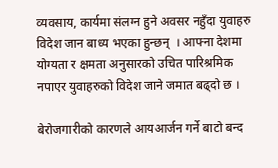व्यवसाय, कार्यमा संलग्न हुने अवसर नहुँदा युवाहरु विदेश जान बाध्य भएका हुन्छन्  । आफ्ना देशमा योग्यता र क्षमता अनुसारको उचित पारिश्रमिक नपाएर युवाहरुको विदेश जाने जमात बढ्दो छ ।

बेरोजगारीको कारणले आयआर्जन गर्ने बाटो बन्द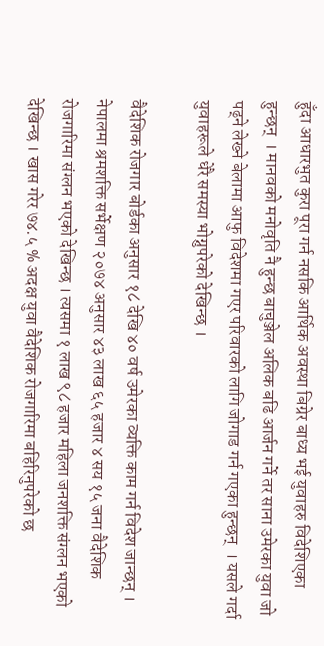हुँदा आधारभुत कुरा पूरा गर्न नसकि आर्थिक अवस्था बिग्रेर बाध्य भई युवाहरु विदेशिएका हुन्छन्  । मानवको मनोवृति नै हुन्छ बाचुञ्जेल अलिक बढि आर्जन गर्ने तर साना उमेरका युवा जो पढ्ने लेख्ने बेलामा आफु विदेशमा गएर परिवारको लागि जोगाड गर्न गएका हुन्छन्  । यसले गर्दा युवाहरूले धेरै समस्या भोग्नुपरेको देखिन्छ ।

वैदेशिक रोजगार बोर्डका अनुसार १८ देखि ४० वर्ष उमेरका व्यक्ति काम गर्न विदेश जान्छन् । नेपालमा श्रमशक्ति सर्भेक्षण २०७४ अनुसार ४३ लाख ६५ हजार ४ सय १५ जना वैदेशिक रोजगारिमा संग्लन भएको देखिन्छ । त्यसमा १ लाख ९८ हजार महिला जनशक्ति संग्लन भएको देखिन्छ । खास गरेर ७४.५ % अदक्ष युवा वैदेशिक रोजगारिमा बहिरिनुपरेको छ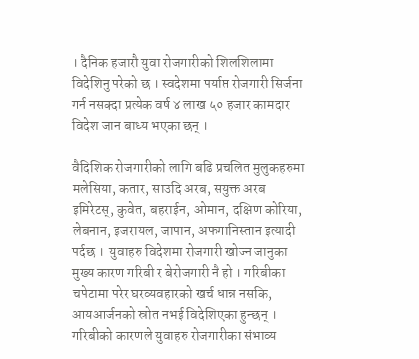। दैनिक हजारौ युवा रोजगारीको शिलशिलामा विदेशिनु परेको छ । स्वदेशमा पर्याप्त रोजगारी सिर्जना गर्न नसक्दा प्रत्येक वर्ष ४ लाख ५० हजार कामदार विदेश जान बाध्य भएका छन् ।

वैदिशिक रोजगारीको लागि बढि प्रचलित मुलुकहरुमा मलेसिया, कतार, साउदि अरब, सयुक्त अरब इमिरेटस्, कुवेत, बहराईन, ओमान, दक्षिण कोरिया, लेबनान, इजरायल, जापान, अफगानिस्तान इत्यादी पर्दछ ।  युवाहरु विदेशमा रोजगारी खोज्न जानुका मुख्य कारण गरिबी र बेरोजगारी नै हो । गरिबीका चपेटामा परेर घरव्यवहारको खर्च धान्न नसकि, आयआर्जनको स्रोत नभई विदेशिएका हुन्छन् । गरिबीको कारणले युवाहरु रोजगारीका संभाव्य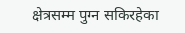क्षेत्रसम्म पुग्न सकिरहेका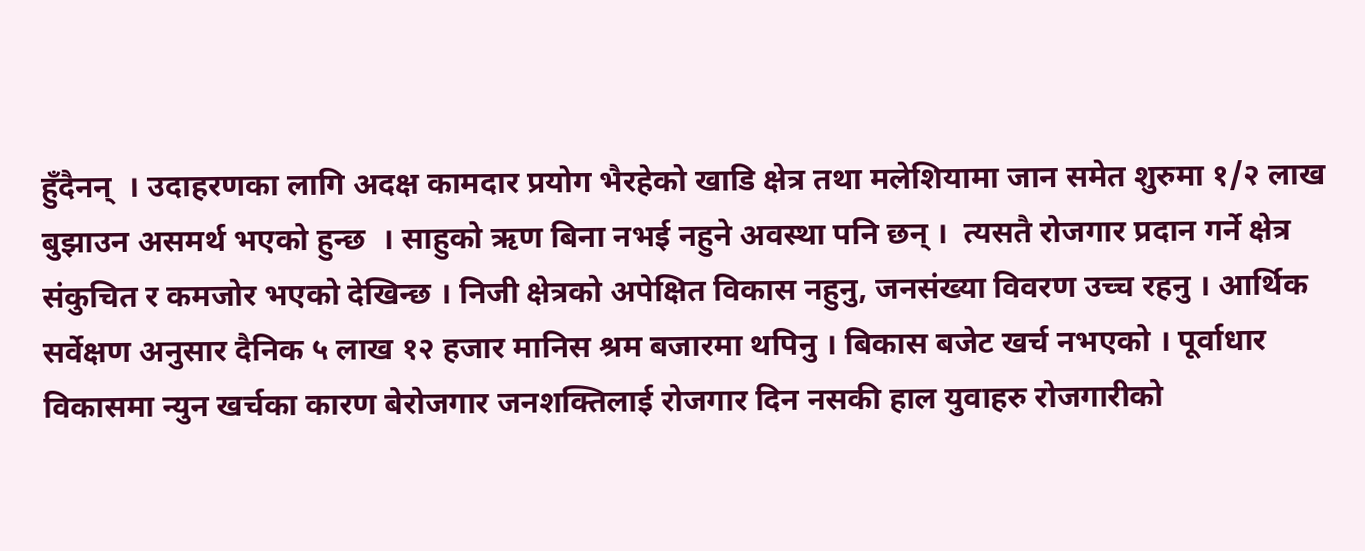हुँदैनन्  । उदाहरणका लागि अदक्ष कामदार प्रयोग भैरहेको खाडि क्षेत्र तथा मलेशियामा जान समेत शुरुमा १/२ लाख बुझाउन असमर्थ भएको हुन्छ  । साहुको ऋण बिना नभई नहुने अवस्था पनि छन् ।  त्यसतै रोजगार प्रदान गर्ने क्षेत्र संकुचित र कमजोर भएको देखिन्छ । निजी क्षेत्रको अपेक्षित विकास नहुनु, जनसंख्या विवरण उच्च रहनु । आर्थिक सर्वेक्षण अनुसार दैनिक ५ लाख १२ हजार मानिस श्रम बजारमा थपिनु । बिकास बजेट खर्च नभएको । पूर्वाधार विकासमा न्युन खर्चका कारण बेरोजगार जनशक्तिलाई रोजगार दिन नसकी हाल युवाहरु रोजगारीको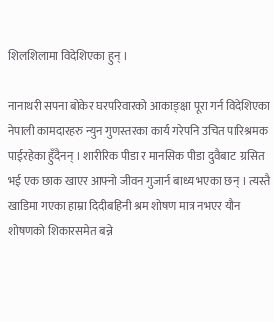शिलशिलामा विदेशिएका हुन् ।

नानाथरी सपना बोकेर घरपरिवारको आकाङ्क्षा पूरा गर्न विदेशिएका नेपाली कामदारहरु न्युन गुणस्तरका कार्य गरेपनि उचित पारिश्रमक पाईरहेका हुँदैनन् । शारीरिक पीडा र मानसिक पीडा दुवैबाट  ग्रसित भई एक छाक खाएर आफ्नो जीवन गुजार्न बाध्य भएका छन् । त्यस्तै खाडिमा गएका हाम्रा दिदीबहिनी श्रम शोषण मात्र नभएर यौन शोषणको शिकारसमेत बन्ने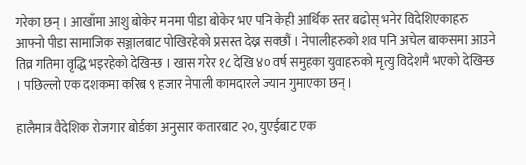गरेका छन् । आखाँमा आशु बोकेर मनमा पीडा बोकेर भए पनि केही आर्थिक स्तर बढोस् भनेर विदेशिएकाहरु आफ्नो पीडा सामाजिक सञ्जालबाट पोखिरहेको प्रसस्त देख्न सक्छौं । नेपालीहरुको शव पनि अचेल बाकसमा आउने तिव्र गतिमा वृद्धि भइरहेको देखिन्छ । खास गरेर १८ देखि ४० वर्ष समुहका युवाहरुको मृत्यु विदेशमै भएको देखिन्छ । पछिल्लो एक दशकमा करिब ९ हजार नेपाली कामदारले ज्यान गुमाएका छन् ।

हालैमात्र वैदेशिक रोजगार बोर्डका अनुसार कतारबाट २०, युएईबाट एक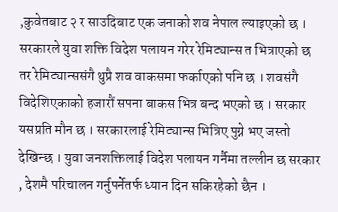,कुवेतबाट २ र साउदिबाट एक जनाको शव नेपाल ल्याइएको छ । सरकारले युवा शक्ति विदेश पलायन गरेर रेमिट्यान्स त भित्राएको छ तर रेमिट्यान्ससंगै थुप्रै शव वाकसमा फर्काएको पनि छ । शवसंगै विदेशिएकाको हजारौं सपना बाकस भित्र बन्द भएको छ । सरकार यसप्रति मौन छ । सरकारलाई रेमिट्यान्स भित्रिए पुग्ने भए जस्तो देखिन्छ । युवा जनशक्तिलाई विदेश पलायन गर्नैमा तल्लीन छ सरकार , देशमै परिचालन गर्नुपर्नेतर्फ ध्यान दिन सकिरहेको छैन ।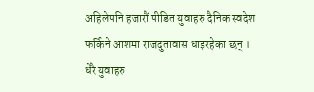अहिलेपनि हजारौं पीडित युवाहरु दैनिक स्वदेश फर्किने आशमा राजदुतावास धाइरहेका छन् । धेरै युवाहरु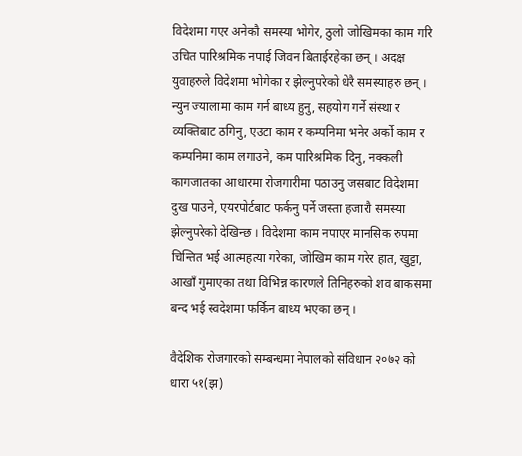विदेशमा गएर अनेकौ समस्या भोगेर, ठुलो जोखिमका काम गरि उचित पारिश्रमिक नपाई जिवन बिताईरहेका छन् । अदक्ष युवाहरुले विदेशमा भोगेका र झेल्नुपरेको धेरै समस्याहरु छन् । न्युन ज्यालामा काम गर्न बाध्य हुनु, सहयोग गर्ने संस्था र व्यक्तिबाट ठगिनु, एउटा काम र कम्पनिमा भनेर अर्को काम र कम्पनिमा काम लगाउने, कम पारिश्रमिक दिनु, नक्कली कागजातका आधारमा रोजगारीमा पठाउनु जसबाट विदेशमा दुख पाउने, एयरपोर्टबाट फर्कनु पर्ने जस्ता हजारौ समस्या झेल्नुपरेको देखिन्छ । विदेशमा काम नपाएर मानसिक रुपमा चिन्तित भई आत्महत्या गरेका, जोखिम काम गरेर हात, खुट्टा, आखाँ गुमाएका तथा विभिन्न कारणले तिनिहरुको शव बाकसमा बन्द भई स्वदेशमा फर्किन बाध्य भएका छन् ।

वैदेशिक रोजगारको सम्बन्धमा नेपालको संविधान २०७२ को धारा ५१(झ)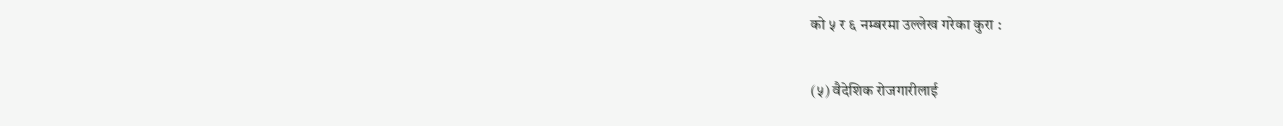को ५ र ६ नम्बरमा उल्लेख गरेका कुरा :

(५) वैदेशिक रोजगारीलाई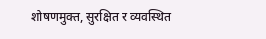शोषणमुक्त, सुरक्षित र व्यवस्थित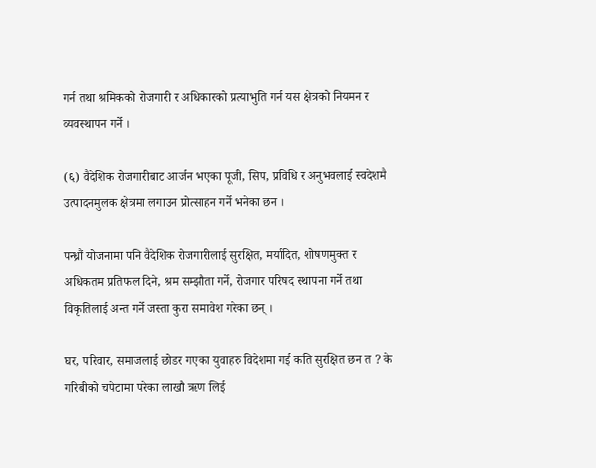गर्न तथा श्रमिकको रोजगारी र अधिकारको प्रत्याभुति गर्न यस क्षेत्रको नियमन र व्यवस्थापन गर्ने ।

(६) वैदेशिक रोजगारीबाट आर्जन भएका पूजी, सिप, प्रविधि र अनुभवलाई स्वदेशमै उत्पादनमुलक क्षेत्रमा लगाउन प्रोत्साहन गर्ने भनेका छन ।

पन्ध्रौं योजनामा पनि वैदेशिक रोजगारीलाई सुरक्षित, मर्यादित, शोषणमुक्त र अधिकतम प्रतिफल दिने, श्रम सम्झौता गर्ने, रोजगार परिषद स्थापना गर्ने तथा विकृतिलाई अन्त गर्ने जस्ता कुरा समावेश गरेका छन् ।

घर, परिवार, समाजलाई छोडर गएका युवाहरु विदेशमा गई कति सुरक्षित छन त ? के गरिबीको चपेटामा परेका लाखौ ऋण लिई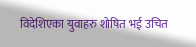विदेशिएका युवाहरु शोषित भई उचित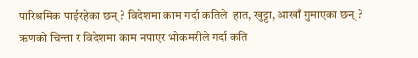पारिश्रमिक पाईरहेका छन् ? विदेशमा काम गर्दा कतिले  हात, खुट्टा, आखाँ गुमाएका छन् ? ऋणको चिन्ता र विदेशमा काम नपाएर भोकमरीले गर्दा कति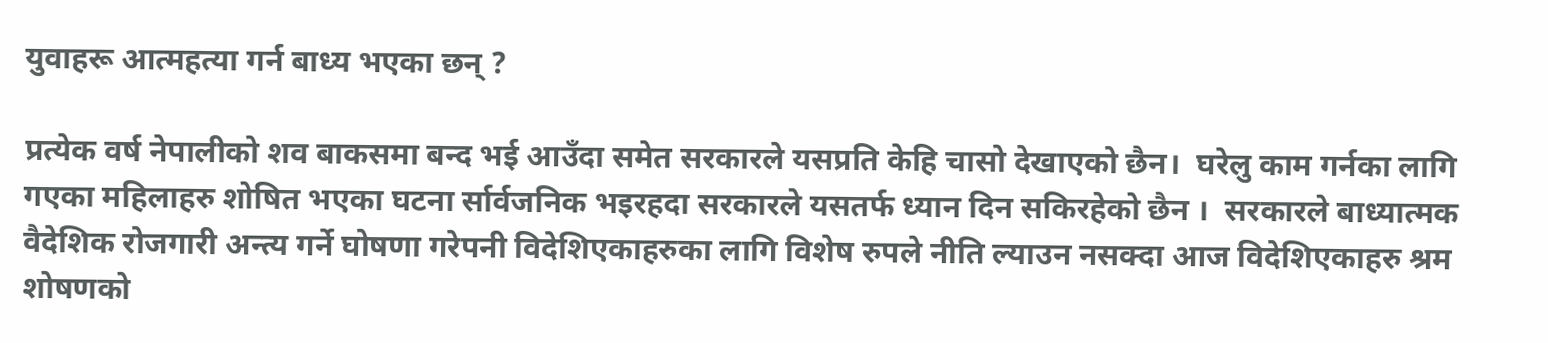युवाहरू आत्महत्या गर्न बाध्य भएका छन् ?

प्रत्येक वर्ष नेपालीको शव बाकसमा बन्द भई आउँदा समेत सरकारले यसप्रति केहि चासो देखाएको छैन।  घरेलु काम गर्नका लागि गएका महिलाहरु शोषित भएका घटना र्सार्वजनिक भइरहदा सरकारले यसतर्फ ध्यान दिन सकिरहेको छैन ।  सरकारले बाध्यात्मक वैदेशिक रोजगारी अन्त्य गर्ने घोषणा गरेपनी विदेशिएकाहरुका लागि विशेष रुपले नीति ल्याउन नसक्दा आज विदेशिएकाहरु श्रम शोषणको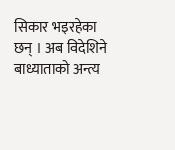सिकार भइरहेका छन् । अब विदेशिने बाध्याताको अन्त्य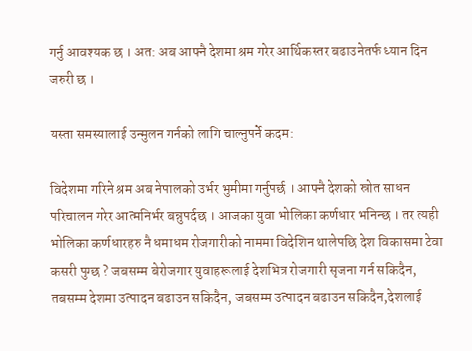गर्नु आवश्यक छ । अत: अब आफ्नै देशमा श्रम गरेर आर्थिकस्तर बढाउनेतर्फ ध्यान दिन जरुरी छ ।

यस्ता समस्यालाई उन्मुलन गर्नको लागि चाल्नुपर्ने कदम:

विदेशमा गरिने श्रम अब नेपालको उर्भर भुमीमा गर्नुपर्छ । आफ्नै देशको स्रोत साधन परिचालन गरेर आत्मनिर्भर बन्नुपर्दछ । आजका युवा भोलिका कर्णधार भनिन्छ । तर त्यही भोलिका कर्णधारहरु नै धमाधम रोजगारीको नाममा विदेशिन थालेपछि देश विकासमा टेवा कसरी पुग्छ ? जबसम्म बेरोजगार युवाहरूलाई देशभित्र रोजगारी सृजना गर्न सकिदैन, तबसम्म देशमा उत्पादन बढाउन सकिदैन, जबसम्म उत्पादन बढाउन सकिदैन,देशलाई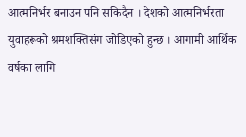आत्मनिर्भर बनाउन पनि सकिदैन । देशको आत्मनिर्भरता युवाहरूको श्रमशक्तिसंग जोडिएको हुन्छ । आगामी आर्थिक वर्षका लागि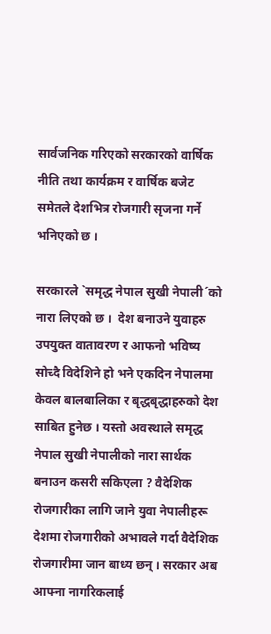सार्वजनिक गरिएको सरकारको वार्षिक नीति तथा कार्यक्रम र वार्षिक बजेट समेतले देशभित्र रोजगारी सृजना गर्ने भनिएको छ ।

सरकारले `समृद्ध नेपाल सुखी नेपाली´को नारा लिएको छ ।  देश बनाउने युवाहरु उपयुक्त वातावरण र आफनो भविष्य सोच्दै विदेशिने हो भने एकदिन नेपालमा केवल बालबालिका र बृद्धबृद्धाहरुको देश साबित हुनेछ । यस्तो अवस्थाले समृद्ध नेपाल सुखी नेपालीको नारा सार्थक बनाउन कसरी सकिएला ? वैदेशिक रोजगारीका लागि जाने युवा नेपालीहरू देशमा रोजगारीको अभावले गर्दा वैदेशिक रोजगारीमा जान बाध्य छन् । सरकार अब आफ्ना नागरिकलाई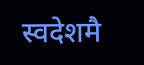स्वदेशमै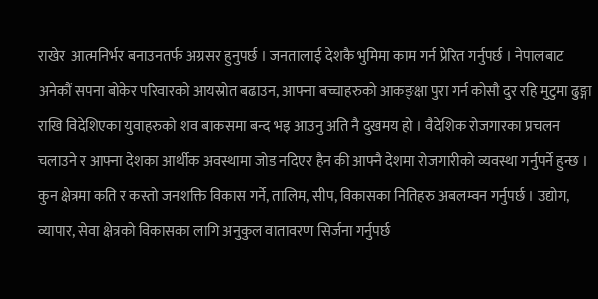राखेर  आत्मनिर्भर बनाउनतर्फ अग्रसर हुनुपर्छ । जनतालाई देशकै भुमिमा काम गर्न प्रेरित गर्नुपर्छ । नेपालबाट अनेकौं सपना बोकेर परिवारको आयस्रोत बढाउन, आफ्ना बच्चाहरुको आकङ्क्षा पुरा गर्न कोसौ दुर रहि मुटुमा ढुङ्गा राखि विदेशिएका युवाहरुको शव बाकसमा बन्द भइ आउनु अति नै दुखमय हो । वैदेशिक रोजगारका प्रचलन चलाउने र आफ्ना देशका आर्थीक अवस्थामा जोड नदिएर हैन की आफ्नै देशमा रोजगारीको व्यवस्था गर्नुपर्ने हुन्छ । कुन क्षेत्रमा कति र कस्तो जनशक्ति विकास गर्ने, तालिम, सीप, विकासका नितिहरु अबलम्वन गर्नुपर्छ । उद्योग, व्यापार, सेवा क्षेत्रको विकासका लागि अनुकुल वातावरण सिर्जना गर्नुपर्छ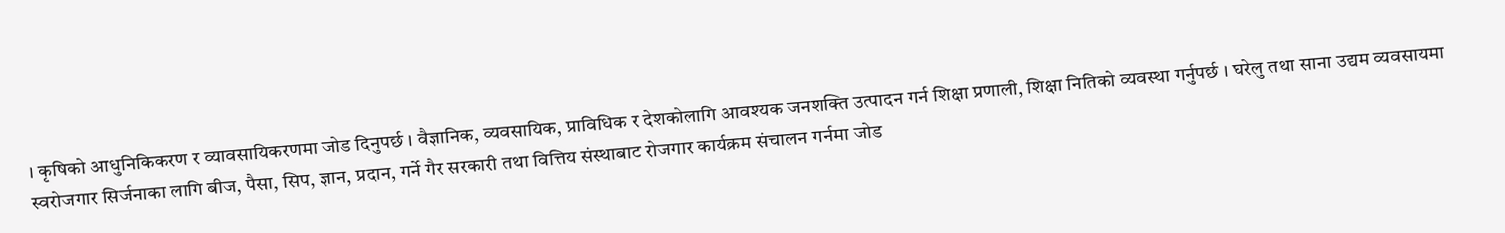। कृषिको आधुनिकिकरण र व्यावसायिकरणमा जोड दिनुपर्छ । वैज्ञानिक, व्यवसायिक, प्राविधिक र देशकोलागि आवश्यक जनशक्ति उत्पादन गर्न शिक्षा प्रणाली, शिक्षा नितिको व्यवस्था गर्नुपर्छ । घरेलु तथा साना उद्यम व्यवसायमा स्वरोजगार सिर्जनाका लागि बीज, पैसा, सिप, ज्ञान, प्रदान, गर्ने गैर सरकारी तथा वित्तिय संस्थाबाट रोजगार कार्यक्रम संचालन गर्नमा जोड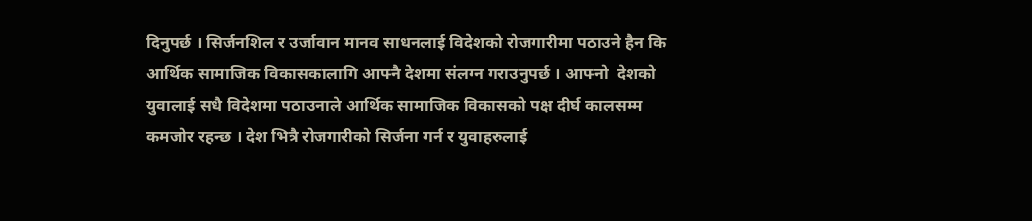दिनुपर्छ । सिर्जनशिल र उर्जावान मानव साधनलाई विदेशको रोजगारीमा पठाउने हैन कि आर्थिक सामाजिक विकासकालागि आफ्नै देशमा संलग्न गराउनुपर्छ । आफ्नो  देशको युवालाई सधै विदेशमा पठाउनाले आर्थिक सामाजिक विकासको पक्ष दीर्घ कालसम्म कमजोर रहन्छ । देश भित्रै रोजगारीको सिर्जना गर्न र युवाहरुलाई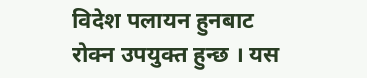विदेश पलायन हुनबाट रोक्न उपयुक्त हुन्छ । यस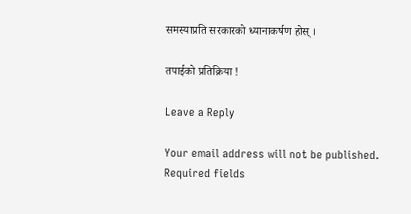समस्याप्रति सरकारको ध्यानाकर्षण होस् ।

तपाईको प्रतिक्रिया !

Leave a Reply

Your email address will not be published. Required fields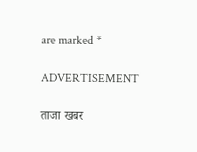are marked *

ADVERTISEMENT

ताजा खबर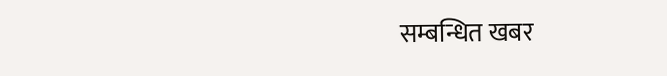सम्बन्धित खबर